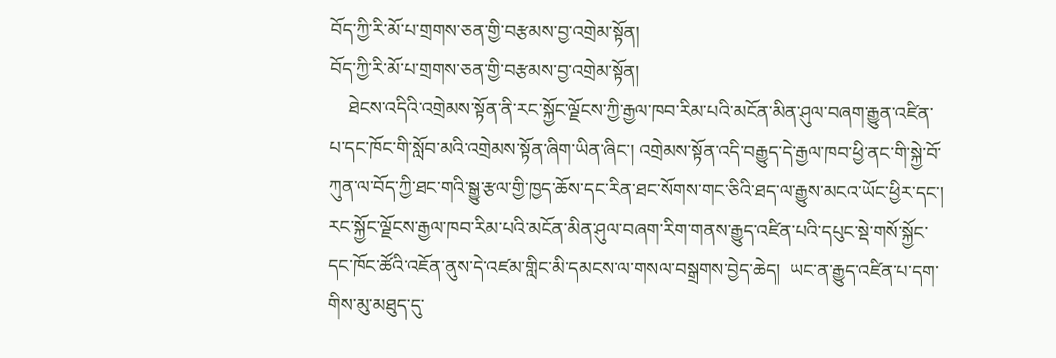བོད་ཀྱི་རི་མོ་པ་གྲགས་ཅན་གྱི་བརྩམས་བྱ་འགྲེམ་སྟོན།
བོད་ཀྱི་རི་མོ་པ་གྲགས་ཅན་གྱི་བརྩམས་བྱ་འགྲེམ་སྟོན།
    ཐེངས་འདིའི་འགྲེམས་སྟོན་ནི་རང་སྐྱོང་ལྗོངས་ཀྱི་རྒྱལ་ཁབ་རིམ་པའི་མངོན་མིན་ཤུལ་བཞག་རྒྱུན་འཛིན་པ་དང་ཁོང་གི་སློབ་མའི་འགྲེམས་སྟོན་ཞིག་ཡིན་ཞིང་། འགྲེམས་སྟོན་འདི་བརྒྱུད་དེ་རྒྱལ་ཁབ་ཕྱི་ནང་གི་སྐྱེ་བོ་ཀུན་ལ་བོད་ཀྱི་ཐང་གའི་སྒྱུ་རྩལ་གྱི་ཁྱད་ཆོས་དང་རིན་ཐང་སོགས་གང་ཅིའི་ཐད་ལ་རྒྱུས་མངའ་ཡོང་ཕྱིར་དང་།
རང་སྐྱོང་ལྗོངས་རྒྱལ་ཁབ་རིམ་པའི་མངོན་མིན་ཤུལ་བཞག་རིག་གནས་རྒྱུད་འཛིན་པའི་དཔུང་སྡེ་གསོ་སྐྱོང་དང་ཁོང་ཚོའི་འཇོན་ནུས་དེ་འཛམ་གླིང་མི་དམངས་ལ་གསལ་བསྒྲགས་བྱེད་ཆེད།  ཡང་ན་རྒྱུད་འཛིན་པ་དག་གིས་མུ་མཐུད་དུ་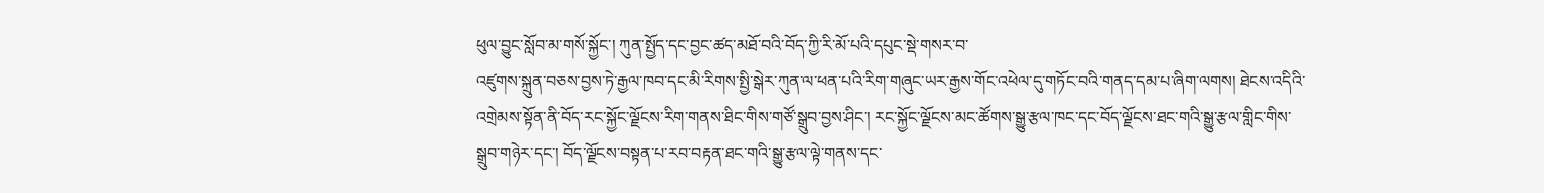ཕུལ་བྱུང་སློབ་མ་གསོ་སྐྱོང་། ཀུན་སྤྱོད་དང་བྱང་ཚད་མཐོ་བའི་བོད་ཀྱི་རི་མོ་པའི་དཔུང་སྡེ་གསར་བ་
འཛུགས་སྐྲུན་བཅས་བྱས་ཏེ་རྒྱལ་ཁབ་དང་མི་རིགས་སྤྱི་སྒེར་ཀུན་ལ་ཕན་པའི་རིག་གཞུང་ཡར་རྒྱས་གོང་འཕེལ་དུ་གཏོང་བའི་གནད་དམ་པ་ཞིག་ལགས། ཐེངས་འདིའི་འགྲེམས་སྟོན་ནི་བོད་རང་སྐྱོང་ལྗོངས་རིག་གནས་ཐིང་གིས་གཙོ་སྒྲུབ་བྱས་ཤིང་། རང་སྐྱོང་ལྗོངས་མང་ཚོགས་སྒྱུ་རྩལ་ཁང་དང་བོད་ལྗོངས་ཐང་གའི་སྒྱུ་རྩལ་གླིང་གིས་
སྒྲུབ་གཉེར་དང་། བོད་ལྗོངས་བསྟན་པ་རབ་བརྟན་ཐང་གའི་སྒྱུ་རྩལ་ལྟེ་གནས་དང་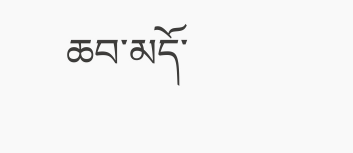ཆབ་མདོ་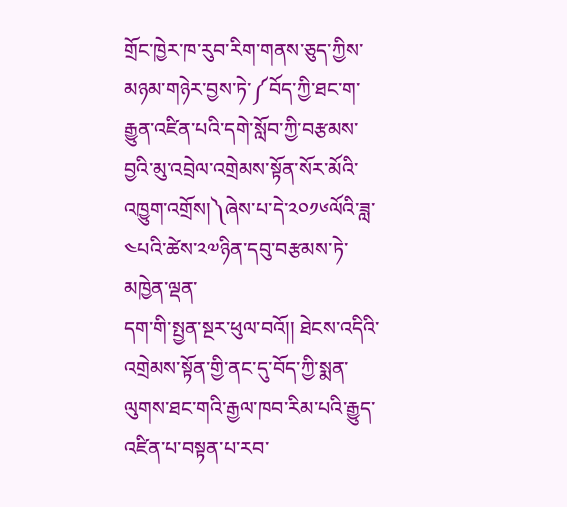གྲོང་ཁྱེར་ཁ་རུབ་རིག་གནས་ཅུད་ཀྱིས་མཉམ་གཉེར་བྱས་ཏེ་༼བོད་ཀྱི་ཐང་ག་རྒྱུན་འཛིན་པའི་དགེ་སློབ་ཀྱི་བརྩམས་བྱའི་མུ་འབྲེལ་འགྲེམས་སྟོན་སོར་མོའི་འཁྱུག་འགྲོས།༽ཞེས་པ་དེ་༢༠༡༦ལོའི་ཟླ་༤པའི་ཚེས་༢༧ཉིན་དབུ་བརྩམས་ཏེ་མཁྱེན་ལྡན་
དག་གི་སྤྱན་སྔར་ཕུལ་བའོ།། ཐེངས་འདིའི་འགྲེམས་སྟོན་གྱི་ནང་དུ་བོད་ཀྱི་སྨན་ལུགས་ཐང་གའི་རྒྱལ་ཁབ་རིམ་པའི་རྒྱུད་འཛིན་པ་བསྟན་པ་རབ་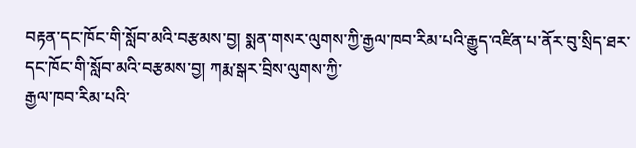བརྟན་དང་ཁོང་གི་སློབ་མའི་བརྩམས་བྱ། སྨན་གསར་ལུགས་ཀྱི་རྒྱལ་ཁབ་རིམ་པའི་རྒྱུད་འཛིན་པ་ནོར་བུ་སྲིད་ཐར་དང་ཁོང་གི་སློབ་མའི་བརྩམས་བྱ། ཀརྨ་སྒར་བྲིས་ལུགས་ཀྱི་
རྒྱལ་ཁབ་རིམ་པའི་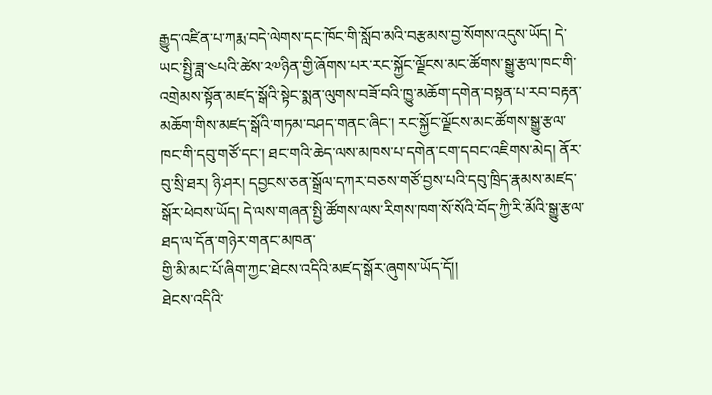རྒྱུད་འཛིན་པ་ཀརྨ་བདེ་ལེགས་དང་ཁོང་གི་སློབ་མའི་བརྩམས་བྱ་སོགས་འདུས་ཡོད། དེ་ཡང་སྤྱི་ཟླ་༤པའི་ཚེས་༢༧ཉིན་གྱི་ཞོགས་པར་རང་སྐྱོང་ལྗོངས་མང་ཚོགས་སྒྱུ་རྩལ་ཁང་གི་འགྲེམས་སྟོན་མཛད་སྒོའི་སྟེང་སྨན་ལུགས་བཟོ་བའི་ཁྱུ་མཆོག་དགེན་བསྟན་པ་རབ་བརྟན་མཆོག་གིས་མཛད་སྒོའི་གཏམ་བཤད་གནང་ཞིང་། རང་སྐྱོང་ལྗོངས་མང་ཚོགས་སྒྱུ་རྩལ་ཁང་གི་དབུ་གཙོ་དང་། ཐང་གའི་ཆེད་ལས་མཁས་པ་དགེན་ངག་དབང་འཇིགས་མེད། ནོར་བུ་སྲི་ཐར། ཉི་ཤར། དབྱངས་ཅན་སྒྲོལ་དཀར་བཅས་གཙོ་བྱས་པའི་དབུ་ཁྲིད་རྣམས་མཛད་སྒོར་ཕེབས་ཡོད། དེ་ལས་གཞན་སྤྱི་ཚོགས་ལས་རིགས་ཁག་སོ་སོའི་བོད་ཀྱི་རི་མོའི་སྒྱུ་རྩལ་ཐད་ལ་དོན་གཉེར་གནང་མཁན་
གྱི་མི་མང་པོ་ཞིག་ཀྱང་ཐེངས་འདིའི་མཛད་སྒོར་ཞུགས་ཡོད་དོ།།
ཐེངས་འདིའི་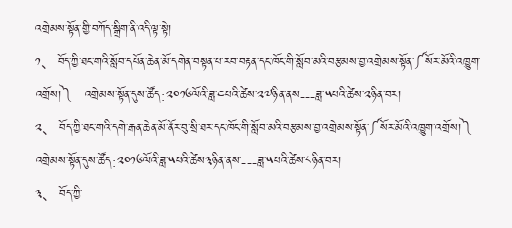འགྲེམས་སྟོན་གྱི་བཀོད་སྒྲིག་ནི་འདི་ལྟ་སྟེ།
༡、 བོད་ཀྱི་ཐང་གའི་སློབ་དཔོན་ཆེན་མོ་དགེན་བསྟན་པ་རབ་བརྟན་དང་ཁོང་གི་སློབ་མའི་བརྩམས་བྱ་འགྲེམས་སྟོན་༼སོར་མོའི་འཁྱུག་འགྲོས།༽   འགྲེམས་སྟོན་དུས་ཚོད:༢༠༡༦ལོའི་ཟླ་༤པའི་ཚེས་༢༧ཉིན་ནས---ཟླ་༥པའི་ཚེས་༢ཉིན་བར།
༢、 བོད་ཀྱི་ཐང་གའི་དགེ་རྒན་ཆེན་མོ་ནོར་བུ་སྲི་ཐར་དང་ཁོང་གི་སློབ་མའི་བརྩམས་བྱ་འགྲེམས་སྟོན་༼སོར་མོའི་འཁྱུག་འགྲོས།༽   འགྲེམས་སྟོན་དུས་ཚོད:༢༠༡༦ལོའི་ཟླ་༥པའི་ཚེས༣ཉིན་ནས་---ཟླ་༥པའི་ཚེས་༨ཉིན་བར།
༣、 བོད་ཀྱི་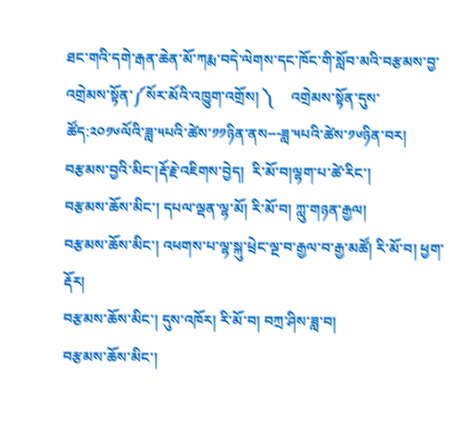ཐང་གའི་དགེ་རྒན་ཆེན་མོ་ཀརྨ་བདེ་ལེགས་དང་ཁོང་གི་སློབ་མའི་བརྩམས་བྱ་འགྲེམས་སྟོན་༼སོར་མོའི་འཁྱུག་འགྲོས། ༽     འགྲེམས་སྟོན་དུས་ཚོད:༢༠༡༦ལོའི་ཟླ་༥པའི་ཚེས་༡༡ཉིན་ནས---ཟླ་༥པའི་ཚེས་༡༦ཉིན་བར།
བརྩམས་བྱའི་མིང་།རྡོ་རྗེ་འཇིགས་བྱེད།  རི་མོ་བ།ལྷག་པ་ཚེ་རིང་།
བརྩམས་ཆོས་མིང་། དཔལ་ལྡན་ལྷ་མོ། རི་མོ་བ། ཀླུ་གཉན་རྒྱལ།
བརྩམས་ཆོས་མིང་། འཕགས་པ་ལྷ་སྐུ་ཕྲེང་ལྔ་བ་རྒྱལ་བ་རྒྱ་མཚོ། རི་མོ་བ། ཕྱག་རྡོར།
བརྩམས་ཆོས་མིང་། དུས་འཁོར། རི་མོ་བ། བཀྲ་ཤིས་ཟླ་བ།
བརྩམས་ཆོས་མིང་།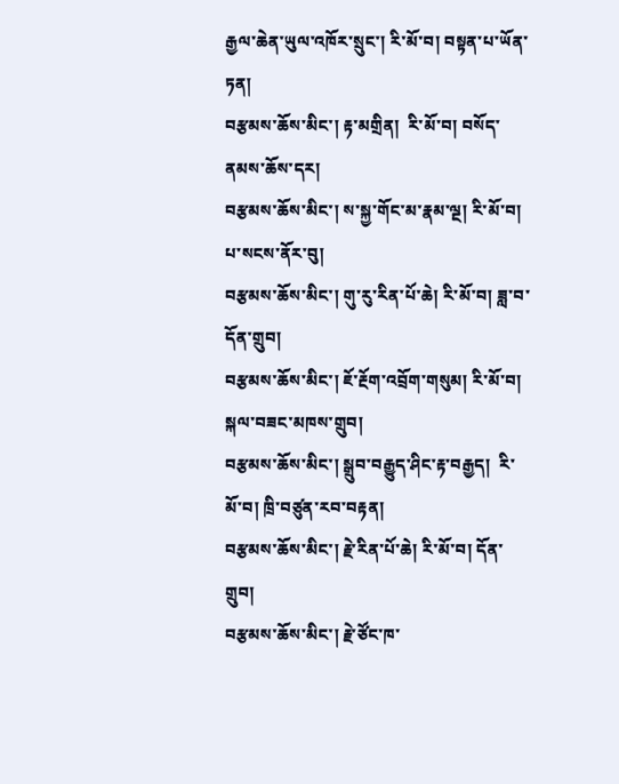རྒྱལ་ཆེན་ཡུལ་འཁོར་སྲུང་། རི་མོ་བ། བསྟན་པ་ཡོན་ཏན།
བརྩམས་ཆོས་མིང་། རྟ་མགྲིན།  རི་མོ་བ། བསོད་ནམས་ཆོས་དར།
བརྩམས་ཆོས་མིང་། ས་སྐྱ་གོང་མ་རྣམ་ལྔ། རི་མོ་བ། པ་སངས་ནོར་བུ།
བརྩམས་ཆོས་མིང་། གུ་རུ་རིན་པོ་ཆེ། རི་མོ་བ། ཟླ་བ་དོན་གྲུབ།
བརྩམས་ཆོས་མིང་། ཇོ་རྔོག་འབྲོག་གསུམ། རི་མོ་བ། སྐལ་བཟང་མཁས་གྲུབ།
བརྩམས་ཆོས་མིང་། སྒྲུབ་བརྒྱུད་ཤིང་རྟ་བརྒྱད།  རི་མོ་བ། ཁྲི་བཙུན་རབ་བརྟན།
བརྩམས་ཆོས་མིང་། རྗེ་རིན་པོ་ཆེ། རི་མོ་བ། དོན་གྲུབ།
བརྩམས་ཆོས་མིང་། རྗེ་ཙོང་ཁ་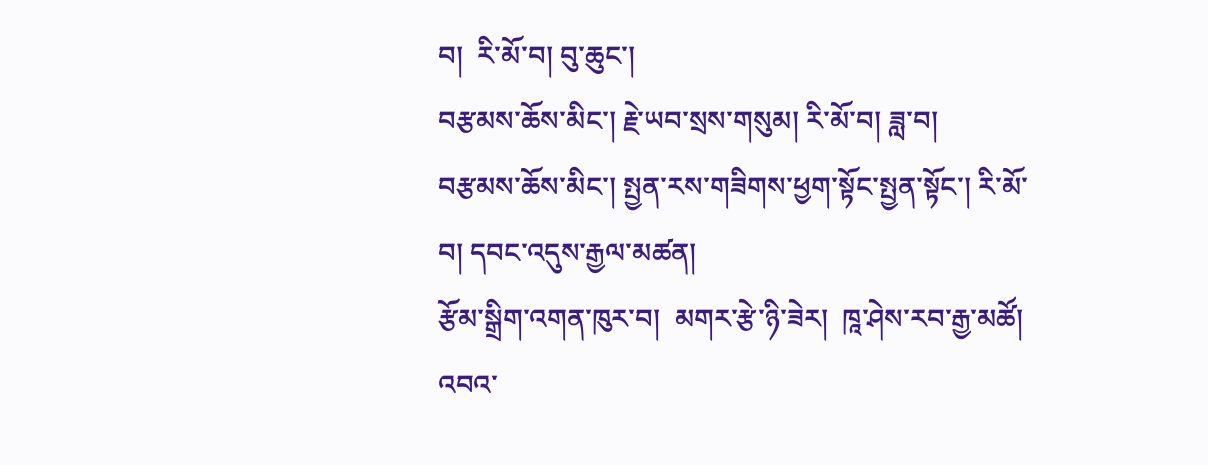བ།  རི་མོ་བ། བུ་ཆུང་།
བརྩམས་ཆོས་མིང་། རྗེ་ཡབ་སྲས་གསུམ། རི་མོ་བ། ཟླ་བ།
བརྩམས་ཆོས་མིང་། སྤྱན་རས་གཟིགས་ཕྱག་སྟོང་སྤྱན་སྟོང་། རི་མོ་བ། དབང་འདུས་རྒྱལ་མཚན།
རྩོམ་སྒྲིག་འགན་ཁུར་བ།  མགར་རྩེ་ཉི་ཟེར།  ཁཱ་ཤེས་རབ་རྒྱ་མཚོ།  འབའ་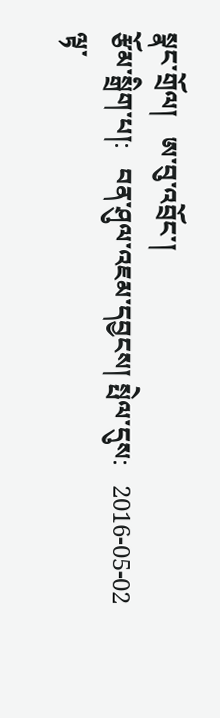སྣང་གྲོལ།   ཨ་བུ་འབྲོང་།
རྩོམ་སྒྲིག་པ།:   བན་ཤུལ་འཇམ་དབྱངས། སྤེལ་དུས:   2016-05-02 ལྟ་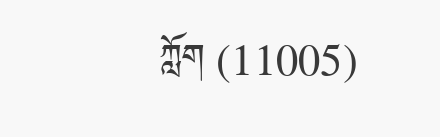ཀློག (11005)